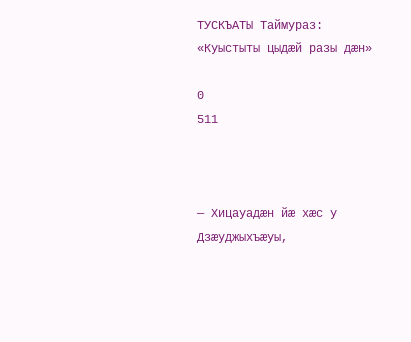ТУСКЪАТЫ Таймураз: «Куыстыты цыдæй разы дæн»

0
511



— Хицауадæн йæ хæс у Дзæуджыхъæуы,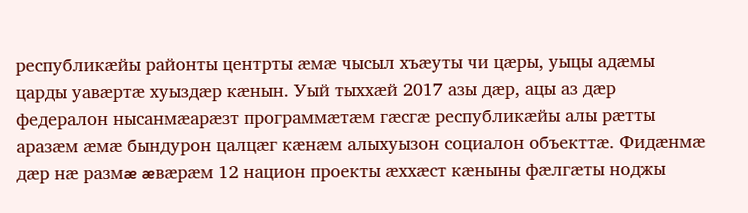республикæйы районты центрты æмæ чысыл хъæуты чи цæры, уыцы адæмы царды уавæртæ хуыздæр кæнын. Уый тыххæй 2017 азы дæр, ацы аз дæр федералон нысанмæарæзт программæтæм гæсгæ республикæйы алы рæтты аразæм æмæ бындурон цалцæг кæнæм алыхуызон социалон объекттæ. Фидæнмæ дæр нæ размæ æвæрæм 12 национ проекты æххæст кæныны фæлгæты ноджы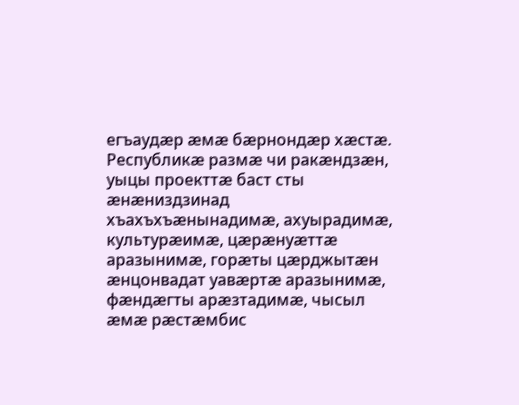егъаудæр æмæ бæрнондæр хæстæ. Республикæ размæ чи ракæндзæн, уыцы проекттæ баст сты æнæниздзинад хъахъхъæнынадимæ, ахуырадимæ, культурæимæ, цæрæнуæттæ аразынимæ, горæты цæрджытæн æнцонвадат уавæртæ аразынимæ, фæндæгты арæзтадимæ, чысыл æмæ рæстæмбис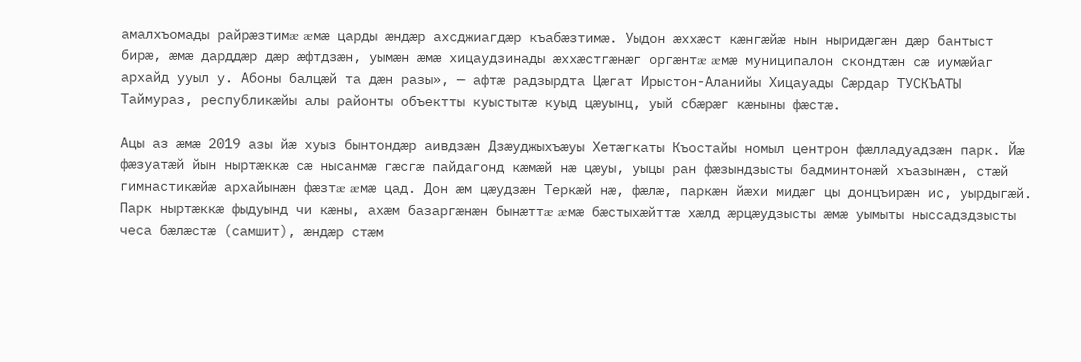амалхъомады райрæзтимæ æмæ царды æндæр ахсджиагдæр къабæзтимæ. Уыдон æххæст кæнгæйæ нын ныридæгæн дæр бантыст бирæ, æмæ дарддæр дæр æфтдзæн, уымæн æмæ хицаудзинады æххæстгæнæг оргæнтæ æмæ муниципалон скондтæн сæ иумæйаг архайд ууыл у. Абоны балцæй та дæн разы», — афтæ радзырдта Цæгат Ирыстон-Аланийы Хицауады Сæрдар ТУСКЪАТЫ Таймураз, республикæйы алы районты объектты куыстытæ куыд цæуынц, уый сбæрæг кæныны фæстæ.

Ацы аз æмæ 2019 азы йæ хуыз бынтондæр аивдзæн Дзæуджыхъæуы Хетæгкаты Къостайы номыл центрон фæлладуадзæн парк. Йæ фæзуатæй йын ныртæккæ сæ нысанмæ гæсгæ пайдагонд кæмæй нæ цæуы, уыцы ран фæзындзысты бадминтонæй хъазынæн, стæй гимнастикæйæ архайынæн фæзтæ æмæ цад. Дон æм цæудзæн Теркæй нæ, фæлæ, паркæн йæхи мидæг цы донцъирæн ис, уырдыгæй. Парк ныртæккæ фыдуынд чи кæны, ахæм базаргæнæн бынæттæ æмæ бæстыхæйттæ хæлд æрцæудзысты æмæ уымыты ныссадздзысты чеса бæлæстæ (самшит), æндæр стæм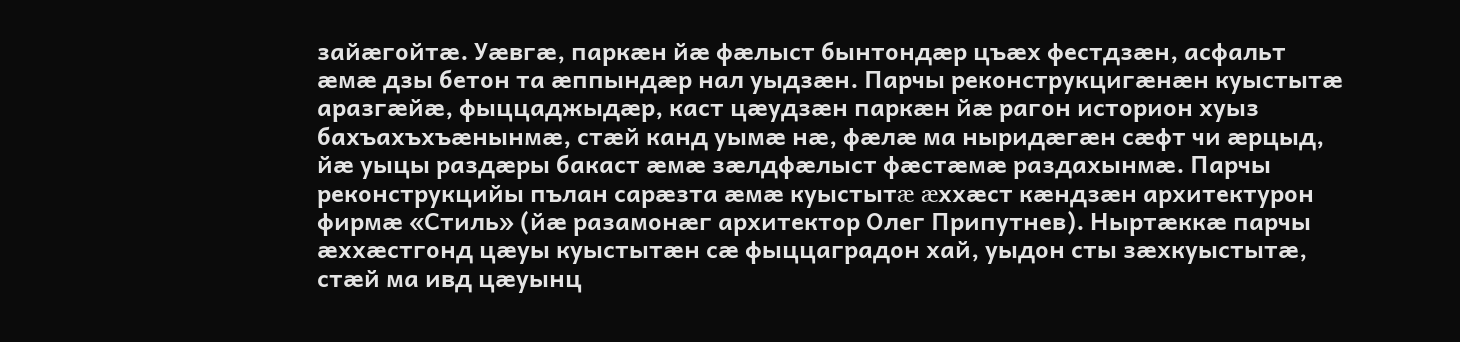зайæгойтæ. Уæвгæ, паркæн йæ фæлыст бынтондæр цъæх фестдзæн, асфальт æмæ дзы бетон та æппындæр нал уыдзæн. Парчы реконструкцигæнæн куыстытæ аразгæйæ, фыццаджыдæр, каст цæудзæн паркæн йæ рагон историон хуыз бахъахъхъæнынмæ, стæй канд уымæ нæ, фæлæ ма ныридæгæн сæфт чи æрцыд, йæ уыцы раздæры бакаст æмæ зæлдфæлыст фæстæмæ раздахынмæ. Парчы реконструкцийы пълан сарæзта æмæ куыстытæ æххæст кæндзæн архитектурон фирмæ «Стиль» (йæ разамонæг архитектор Олег Припутнев). Ныртæккæ парчы æххæстгонд цæуы куыстытæн сæ фыццаградон хай, уыдон сты зæхкуыстытæ, стæй ма ивд цæуынц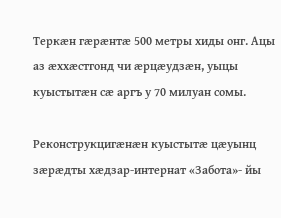Теркæн гæрæнтæ 500 метры хиды онг. Ацы аз æххæстгонд чи æрцæудзæн, уыцы куыстытæн сæ аргъ у 70 милуан сомы.

Реконструкцигæнæн куыстытæ цæуынц зæрæдты хæдзар-интернат «Забота»- йы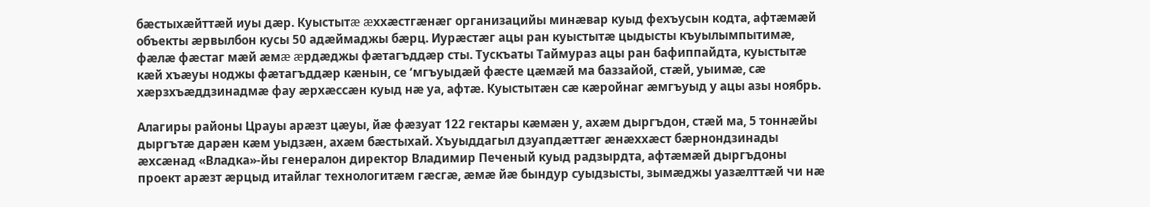бæстыхæйттæй иуы дæр. Куыстытæ æххæстгæнæг организацийы минæвар куыд фехъусын кодта, афтæмæй объекты æрвылбон кусы 50 адæймаджы бæрц. Иурæстæг ацы ран куыстытæ цыдысты къуылымпытимæ, фæлæ фæстаг мæй æмæ æрдæджы фæтагъддæр сты. Тускъаты Таймураз ацы ран бафиппайдта, куыстытæ кæй хъæуы ноджы фæтагъддæр кæнын, се ‘мгъуыдæй фæсте цæмæй ма баззайой, стæй, уыимæ, сæ хæрзхъæддзинадмæ фау æрхæссæн куыд нæ уа, афтæ. Куыстытæн сæ кæройнаг æмгъуыд у ацы азы ноябрь.

Алагиры районы Црауы арæзт цæуы, йæ фæзуат 122 гектары кæмæн у, ахæм дыргъдон, стæй ма, 5 тоннæйы дыргътæ дарæн кæм уыдзæн, ахæм бæстыхай. Хъуыддагыл дзуапдæттæг æнæххæст бæрнондзинады æхсæнад «Владка»-йы генералон директор Владимир Печеный куыд радзырдта, афтæмæй дыргъдоны проект арæзт æрцыд итайлаг технологитæм гæсгæ, æмæ йæ бындур суыдзысты, зымæджы уазæлттæй чи нæ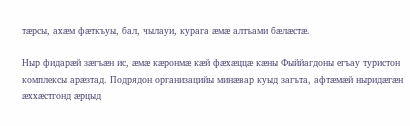тæрсы, ахæм фæткъуы, бал, чылауи, курага æмæ алтъами бæлæстæ.

Ныр фидарæй зæгъæн ис, æмæ кæронмæ кæй фæхæццæ кæны Фыййагдоны егъау туристон комплексы арæзтад. Подрядон организацийы минæвар куыд загъта, афтæмæй ныридæгæн æххæстгонд æрцыд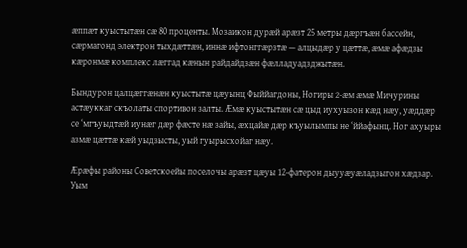æппæт куыстытæн сæ 80 проценты. Мозаикон дурæй арæзт 25 метры дæргъæн бассейн, сæрмагонд электрон тыхдæттæн, иннæ ифтонггæрзтæ — алцыдæр у цæттæ, æмæ афæдзы кæронмæ комплекс лæггад кæнын райдайдзæн фæлладуадзджытæн.

Бындурон цалцæггæнæн куыстытæ цæуынц Фыййагдоны, Ногиры 2-æм æмæ Мичурины астæуккаг скъолаты спортивон залты. Æмæ куыстытæн сæ цыд иухуызон кæд нæу, уæддæр се ‘мгъуыдтæй иунæг дæр фæсте нæ зайы, æхцайæ дæр къуылымпы не ‘ййафынц. Ног ахуыры азмæ цæттæ кæй уыдзысты, уый гуырысхойаг нæу.

Æрæфы районы Советскоейы поселочы арæзт цæуы 12-фатерон дыууæуæладзыгон хæдзар. Уым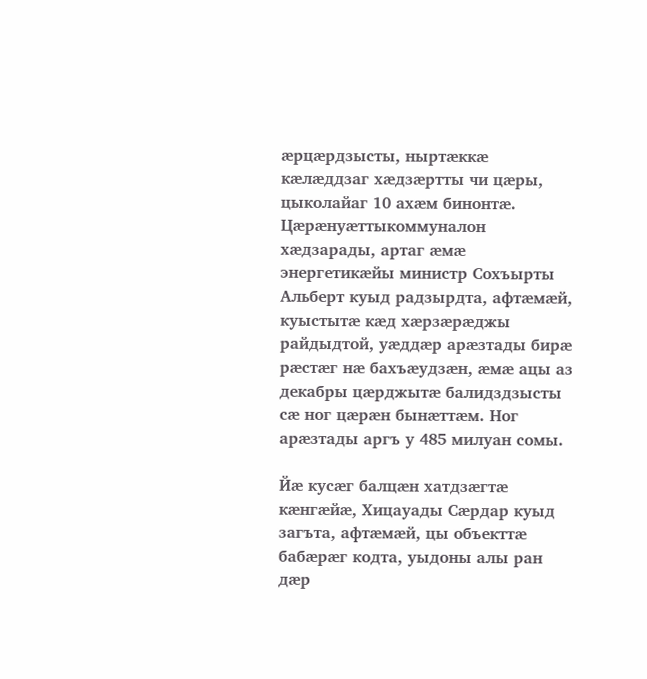æрцæрдзысты, ныртæккæ кæлæддзаг хæдзæртты чи цæры, цыколайаг 10 ахæм бинонтæ. Цæрæнуæттыкоммуналон хæдзарады, артаг æмæ энергетикæйы министр Сохъырты Альберт куыд радзырдта, афтæмæй, куыстытæ кæд хæрзæрæджы райдыдтой, уæддæр арæзтады бирæ рæстæг нæ бахъæудзæн, æмæ ацы аз декабры цæрджытæ балидздзысты сæ ног цæрæн бынæттæм. Ног арæзтады аргъ у 485 милуан сомы.

Йæ кусæг балцæн хатдзæгтæ кæнгæйæ, Хицауады Сæрдар куыд загъта, афтæмæй, цы объекттæ бабæрæг кодта, уыдоны алы ран дæр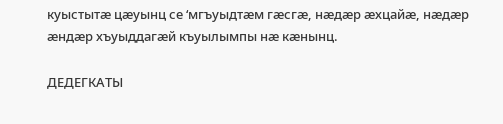куыстытæ цæуынц се ‘мгъуыдтæм гæсгæ, нæдæр æхцайæ, нæдæр æндæр хъуыддагæй къуылымпы нæ кæнынц.

ДЕДЕГКАТЫ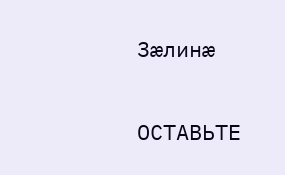Зæлинæ

ОСТАВЬТЕ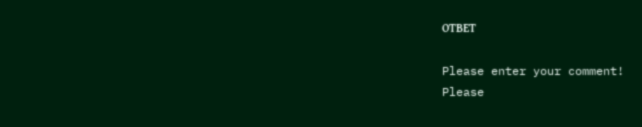ОТВЕТ

Please enter your comment!
Please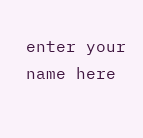enter your name here